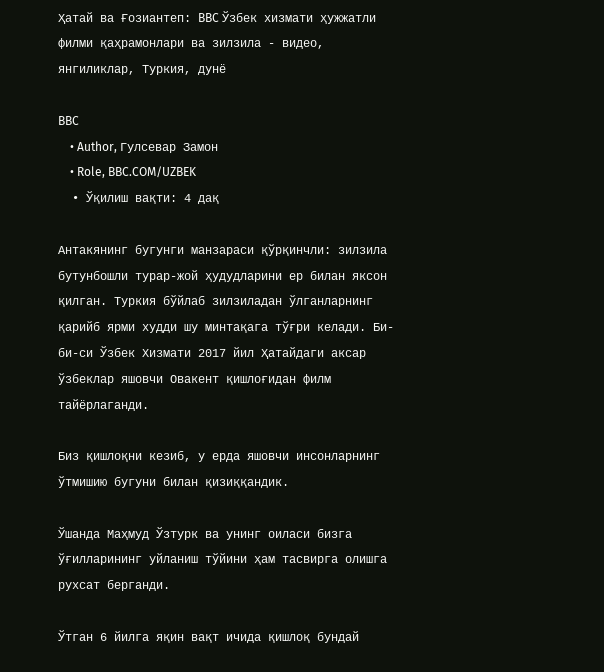Ҳатай ва Ғозиантеп: BBC Ўзбек хизмати ҳужжатли филми қаҳрамонлари ва зилзила - видео, янгиликлар, Туркия, дунё

BBC
    • Author, Гулсеваp Замон
    • Role, BBC.COM/UZBEK
  • Ўқилиш вақти: 4 дақ

Антакянинг бугунги манзараси қўрқинчли: зилзила бутунбошли турар-жой ҳудудларини ер билан яксон қилган. Туркия бўйлаб зилзиладан ўлганларнинг қарийб ярми худди шу минтақага тўғри келади. Би-би-си Ўзбек Хизмати 2017 йил Ҳатайдаги аксар ўзбеклар яшовчи Овакент қишлоғидан филм тайёрлаганди.

Биз қишлоқни кезиб, у ерда яшовчи инсонларнинг ўтмишию бугуни билан қизиққандик.

Ўшанда Маҳмуд Ўзтурк ва унинг оиласи бизга ўғилларининг уйланиш тўйини ҳам тасвирга олишга рухсат берганди.

Ўтган 6 йилга яқин вақт ичида қишлоқ бундай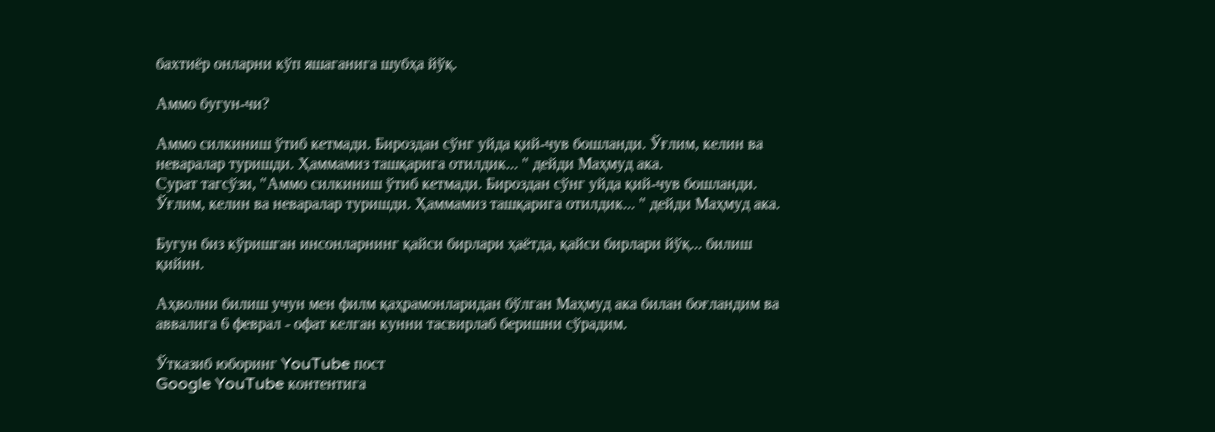бахтиёр онларни кўп яшаганига шубҳа йўқ.

Аммо бугун-чи?

Аммо силкиниш ўтиб кетмади. Бироздан сўнг уйда қий-чув бошланди. Ўғлим, келин ва неваралар туришди. Ҳаммамиз ташқарига отилдик... " дейди Маҳмуд ака.
Сурат тагсўзи, "Аммо силкиниш ўтиб кетмади. Бироздан сўнг уйда қий-чув бошланди. Ўғлим, келин ва неваралар туришди. Ҳаммамиз ташқарига отилдик... " дейди Маҳмуд ака.

Бугун биз кўришган инсонларнинг қайси бирлари ҳаётда, қайси бирлари йўқ... билиш қийин.

Аҳволни билиш учун мен филм қаҳрамонларидан бўлган Маҳмуд ака билан боғландим ва аввалига 6 феврал - офат келган кунни тасвирлаб беришни сўрадим.

Ўтказиб юборинг YouTube пост
Google YouTube контентига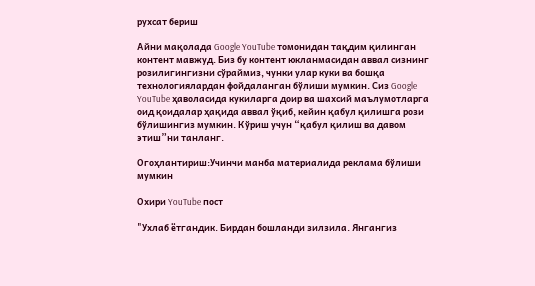рухсат бериш

Айни мақолада Google YouTube томонидан тақдим қилинган контент мавжуд. Биз бу контент юкланмасидан аввал сизнинг розилигингизни сўраймиз, чунки улар куки ва бошқа технологиялардан фойдаланган бўлиши мумкин. Сиз Google YouTube ҳаволасида кукиларга доир ва шахсий маълумотларга оид қоидалар ҳақида аввал ўқиб, кейин қабул қилишга рози бўлишингиз мумкин. Кўриш учун “қабул қилиш ва давом этиш”ни танланг.

Огоҳлантириш:Учинчи манба материалида реклама бўлиши мумкин

Охири YouTube пост

"Ухлаб ётгандик. Бирдан бошланди зилзила. Янгангиз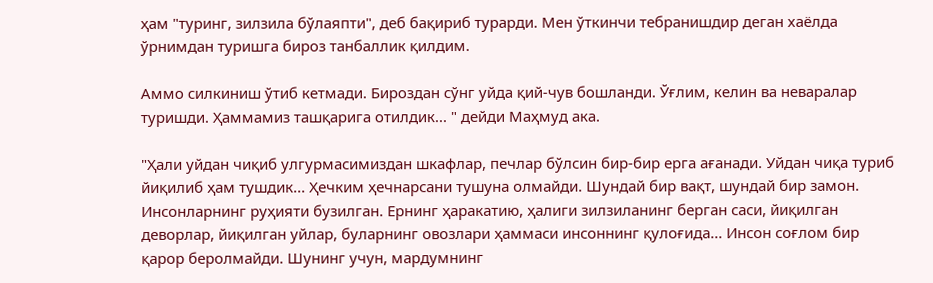ҳам "туринг, зилзила бўлаяпти", деб бақириб турарди. Мен ўткинчи тебранишдир деган хаёлда ўрнимдан туришга бироз танбаллик қилдим.

Аммо силкиниш ўтиб кетмади. Бироздан сўнг уйда қий-чув бошланди. Ўғлим, келин ва неваралар туришди. Ҳаммамиз ташқарига отилдик... " дейди Маҳмуд ака.

"Ҳали уйдан чиқиб улгурмасимиздан шкафлар, печлар бўлсин бир-бир ерга ағанади. Уйдан чиқа туриб йиқилиб ҳам тушдик... Ҳечким ҳечнарсани тушуна олмайди. Шундай бир вақт, шундай бир замон. Инсонларнинг руҳияти бузилган. Ернинг ҳаракатию, ҳалиги зилзиланинг берган саси, йиқилган деворлар, йиқилган уйлар, буларнинг овозлари ҳаммаси инсоннинг қулоғида... Инсон соғлом бир қарор беролмайди. Шунинг учун, мардумнинг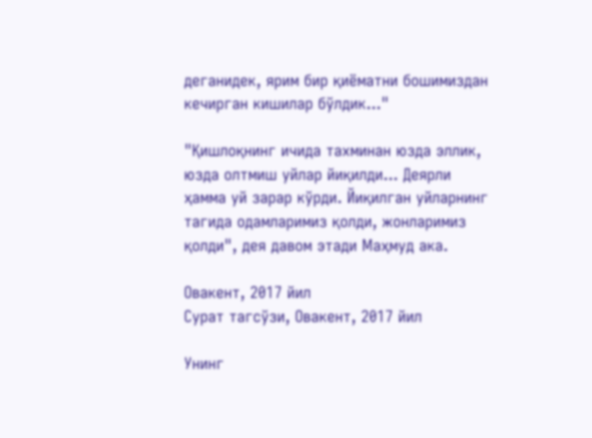деганидек, ярим бир қиёматни бошимиздан кечирган кишилар бўлдик..."

"Қишлоқнинг ичида тахминан юзда эллик, юзда олтмиш уйлар йиқилди... Деярли ҳамма уй зарар кўрди. Йиқилган уйларнинг тагида одамларимиз қолди, жонларимиз қолди", дея давом этади Маҳмуд ака.

Овакент, 2017 йил
Сурат тагсўзи, Овакент, 2017 йил

Унинг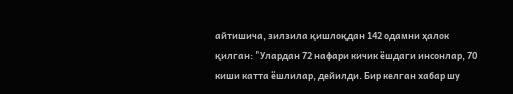айтишича, зилзила қишлоқдан 142 одамни ҳалок қилган: "Улардан 72 нафари кичик ёшдаги инсонлар, 70 киши катта ёшлилар, дейилди. Бир келган хабар шу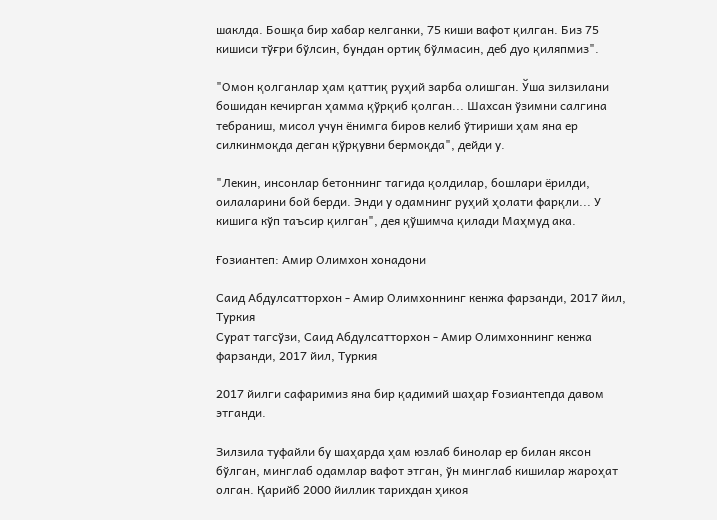шаклда. Бошқа бир хабар келганки, 75 киши вафот қилган. Биз 75 кишиси тўғри бўлсин, бундан ортиқ бўлмасин, деб дуо қиляпмиз".

"Омон қолганлар ҳам қаттиқ руҳий зарба олишган. Ўша зилзилани бошидан кечирган ҳамма қўрқиб қолган... Шахсан ўзимни салгина тебраниш, мисол учун ёнимга биров келиб ўтириши ҳам яна ер силкинмоқда деган қўрқувни бермоқда", дейди у.

"Лекин, инсонлар бетоннинг тагида қолдилар, бошлари ёрилди, оилаларини бой берди. Энди у одамнинг руҳий ҳолати фарқли... У кишига кўп таъсир қилган", дея қўшимча қилади Маҳмуд ака.

Ғозиантеп: Амир Олимхон хонадони

Саид Абдулсатторхон - Амир Олимхоннинг кенжа фарзанди, 2017 йил, Туркия
Сурат тагсўзи, Саид Абдулсатторхон - Амир Олимхоннинг кенжа фарзанди, 2017 йил, Туркия

2017 йилги сафаримиз яна бир қадимий шаҳар Ғозиантепда давом этганди.

Зилзила туфайли бу шаҳарда ҳам юзлаб бинолар ер билан яксон бўлган, минглаб одамлар вафот этган, ўн минглаб кишилар жароҳат олган. Қарийб 2000 йиллик тарихдан ҳикоя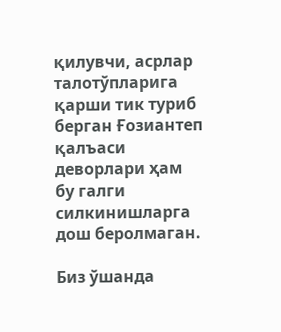қилувчи, асрлар талотўпларига қарши тик туриб берган Ғозиантеп қалъаси деворлари ҳам бу галги силкинишларга дош беролмаган.

Биз ўшанда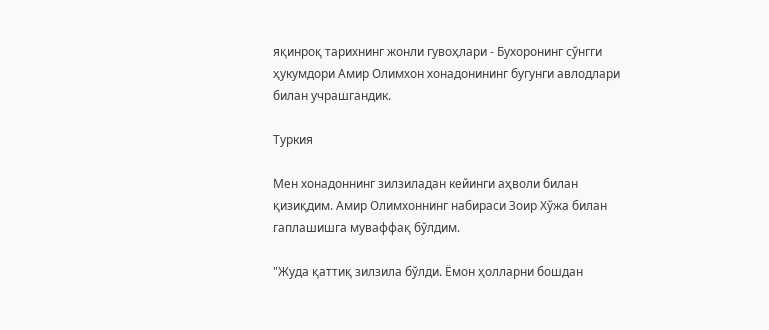яқинроқ тарихнинг жонли гувоҳлари - Бухоронинг сўнгги ҳукумдори Амир Олимхон хонадонининг бугунги авлодлари билан учрашгандик.

Туркия

Мен хонадоннинг зилзиладан кейинги аҳволи билан қизиқдим. Амир Олимхоннинг набираси Зоир Хўжа билан гаплашишга муваффақ бўлдим.

"Жуда қаттиқ зилзила бўлди. Ёмон ҳолларни бошдан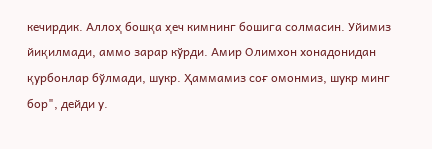кечирдик. Аллоҳ бошқа ҳеч кимнинг бошига солмасин. Уйимиз йиқилмади, аммо зарар кўрди. Амир Олимхон хонадонидан қурбонлар бўлмади, шукр. Ҳаммамиз соғ омонмиз, шукр минг бор", дейди у.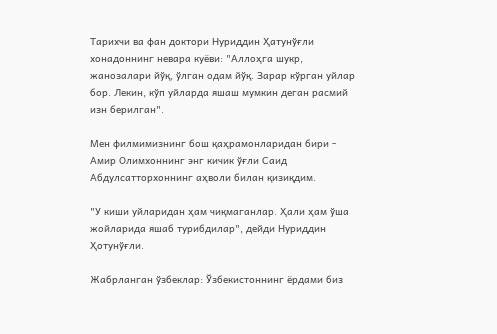Тарихчи ва фан доктори Нуриддин Ҳатунўғли хонадоннинг невара куёви: "Аллоҳга шукр, жанозалари йўқ, ўлган одам йўқ. Зарар кўрган уйлар бор. Лекин, кўп уйларда яшаш мумкин деган расмий изн берилган".

Мен филмимизнинг бош қаҳрамонларидан бири - Амир Олимхоннинг энг кичик ўғли Саид Абдулсатторхоннинг аҳволи билан қизиқдим.

"У киши уйларидан ҳам чиқмаганлар. Ҳали ҳам ўша жойларида яшаб турибдилар", дейди Нуриддин Ҳотунўғли.

Жабрланган ўзбеклар: Ўзбекистоннинг ёрдами биз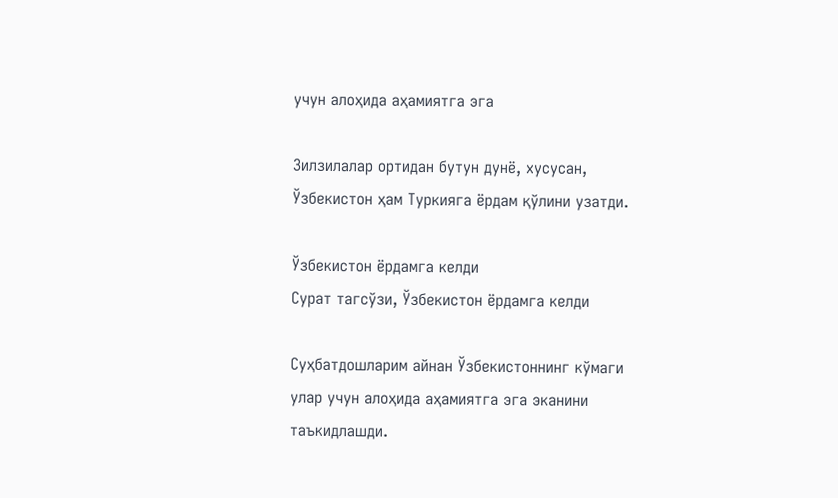учун алоҳида аҳамиятга эга

Зилзилалар ортидан бутун дунё, хусусан, Ўзбекистон ҳам Туркияга ёрдам қўлини узатди.

Ўзбекистон ёрдамга келди
Сурат тагсўзи, Ўзбекистон ёрдамга келди

Суҳбатдошларим айнан Ўзбекистоннинг кўмаги улар учун алоҳида аҳамиятга эга эканини таъкидлашди.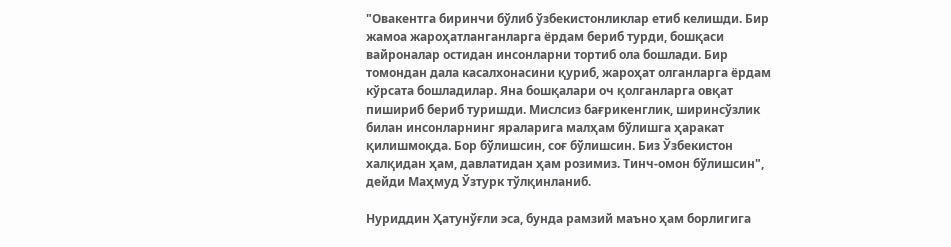"Овакентга биринчи бўлиб ўзбекистонликлар етиб келишди. Бир жамоа жароҳатланганларга ёрдам бериб турди, бошқаси вайроналар остидан инсонларни тортиб ола бошлади. Бир томондан дала касалхонасини қуриб, жароҳат олганларга ёрдам кўрсата бошладилар. Яна бошқалари оч қолганларга овқат пишириб бериб туришди. Мислсиз бағрикенглик, ширинсўзлик билан инсонларнинг яраларига малҳам бўлишга ҳаракат қилишмоқда. Бор бўлишсин, соғ бўлишсин. Биз Ўзбекистон халқидан ҳам, давлатидан ҳам розимиз. Тинч-омон бўлишсин", дейди Маҳмуд Ўзтурк тўлқинланиб.

Нуриддин Ҳатунўғли эса, бунда рамзий маъно ҳам борлигига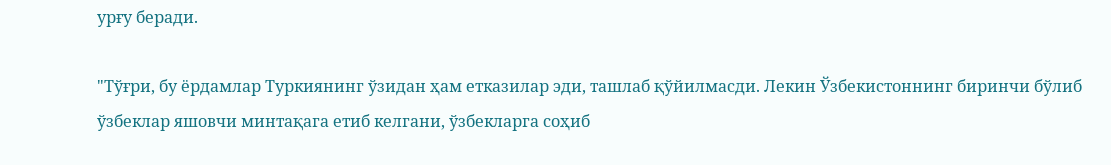урғу беради.

"Тўғри, бу ёрдамлар Туркиянинг ўзидан ҳам етказилар эди, ташлаб қўйилмасди. Лекин Ўзбекистоннинг биринчи бўлиб ўзбеклар яшовчи минтақага етиб келгани, ўзбекларга соҳиб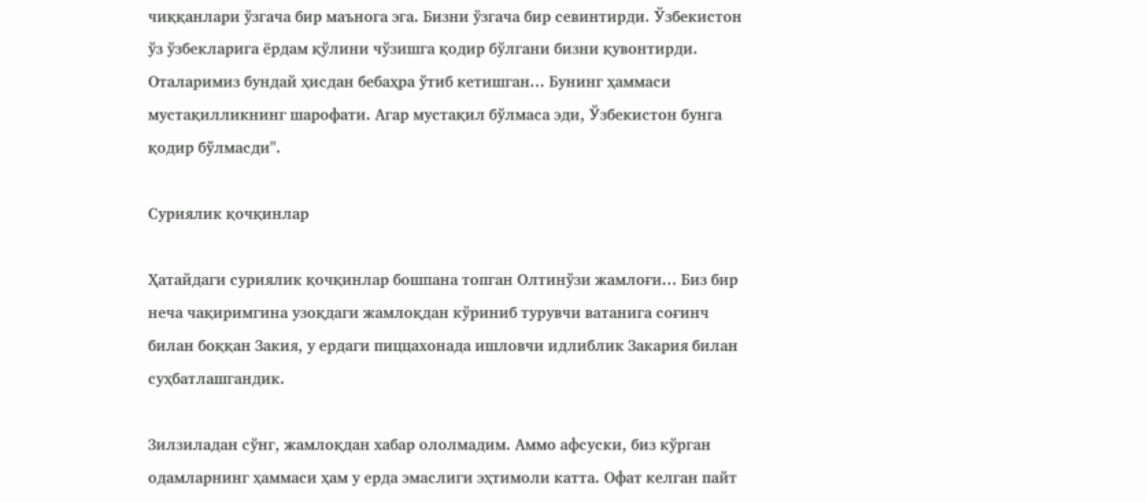чиққанлари ўзгача бир маънога эга. Бизни ўзгача бир севинтирди. Ўзбекистон ўз ўзбекларига ёрдам қўлини чўзишга қодир бўлгани бизни қувонтирди. Оталаримиз бундай ҳисдан бебаҳра ўтиб кетишган... Бунинг ҳаммаси мустақилликнинг шарофати. Агар мустақил бўлмаса эди, Ўзбекистон бунга қодир бўлмасди".

Суриялик қочқинлар

Ҳатайдаги суриялик қочқинлар бошпана топган Олтинўзи жамлоғи... Биз бир неча чақиримгина узоқдаги жамлоқдан кўриниб турувчи ватанига соғинч билан боққан Закия, у ердаги пиццахонада ишловчи идлиблик Закария билан суҳбатлашгандик.

Зилзиладан сўнг, жамлоқдан хабар ололмадим. Аммо афсуски, биз кўрган одамларнинг ҳаммаси ҳам у ерда эмаслиги эҳтимоли катта. Офат келган пайт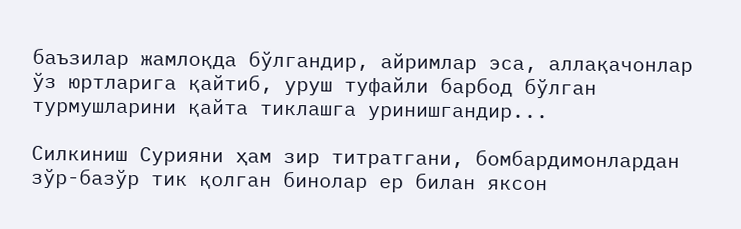баъзилар жамлоқда бўлгандир, айримлар эса, аллақачонлар ўз юртларига қайтиб, уруш туфайли барбод бўлган турмушларини қайта тиклашга уринишгандир...

Силкиниш Сурияни ҳам зир титратгани, бомбардимонлардан зўр-базўр тик қолган бинолар ер билан яксон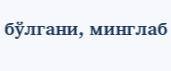бўлгани, минглаб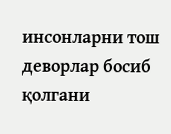инсонларни тош деворлар босиб қолгани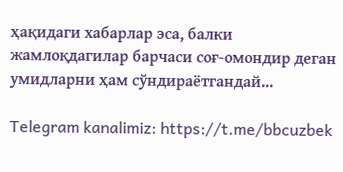ҳақидаги хабарлар эса, балки жамлоқдагилар барчаси соғ-омондир деган умидларни ҳам сўндираётгандай...

Telegram kanalimiz: https://t.me/bbcuzbek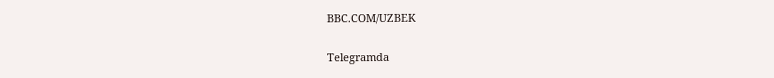BBC.COM/UZBEK

Telegramda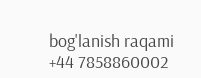bog'lanish raqami +44 7858860002